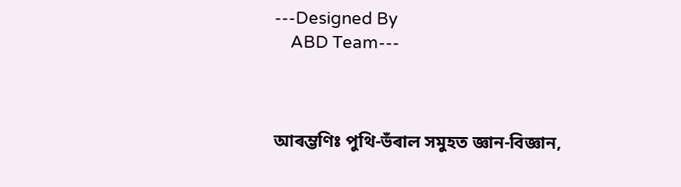---Designed By
    ABD Team---



আৰম্ভণিঃ পুথি-ভঁৰাল সমুহত জ্ঞান-বিজ্ঞান,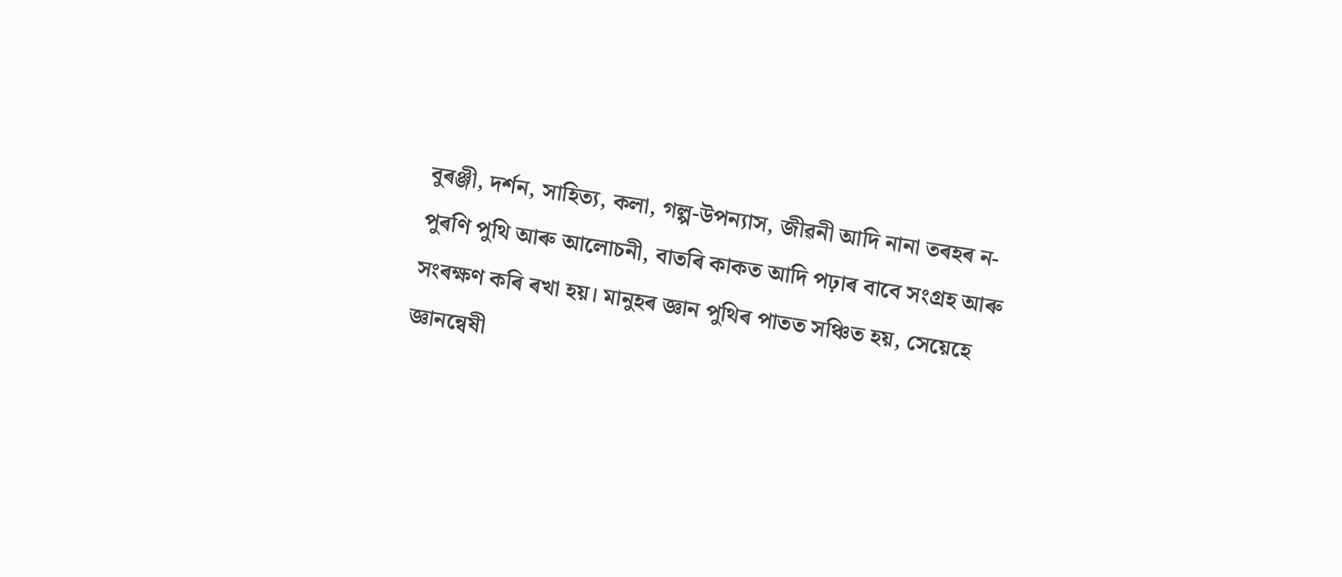বুৰঞ্জী, দৰ্শন, সাহিত্য, কলা, গল্প-উপন্যাস, জীৱনী আদি নানা তৰহৰ ন-পুৰণি পুথি আৰু আলোচনী, বাতৰি কাকত আদি পঢ়াৰ বাবে সংগ্রহ আৰু সংৰক্ষণ কৰি ৰখা হয়। মানুহৰ জ্ঞান পুথিৰ পাতত সঞ্চিত হয়, সেয়েহে
জ্ঞানন্বেষী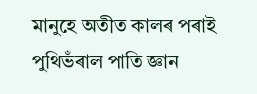মানুহে অতীত কালৰ পৰাই পুথিভঁৰাল পাতি জ্ঞান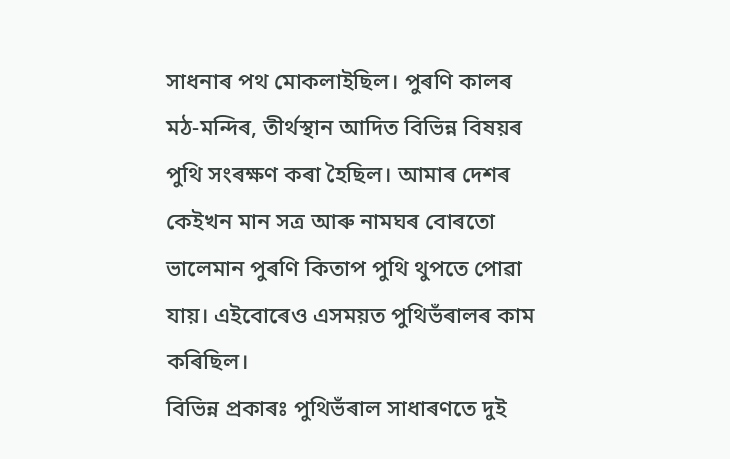সাধনাৰ পথ মোকলাইছিল। পুৰণি কালৰ মঠ-মন্দিৰ, তীৰ্থস্থান আদিত বিভিন্ন বিষয়ৰ পুথি সংৰক্ষণ কৰা হৈছিল। আমাৰ দেশৰ কেইখন মান সত্ৰ আৰু নামঘৰ বোৰতো ভালেমান পুৰণি কিতাপ পুথি থুপতে পোৱা যায়। এইবোৰেও এসময়ত পুথিভঁৰালৰ কাম কৰিছিল।
বিভিন্ন প্ৰকাৰঃ পুথিভঁৰাল সাধাৰণতে দুই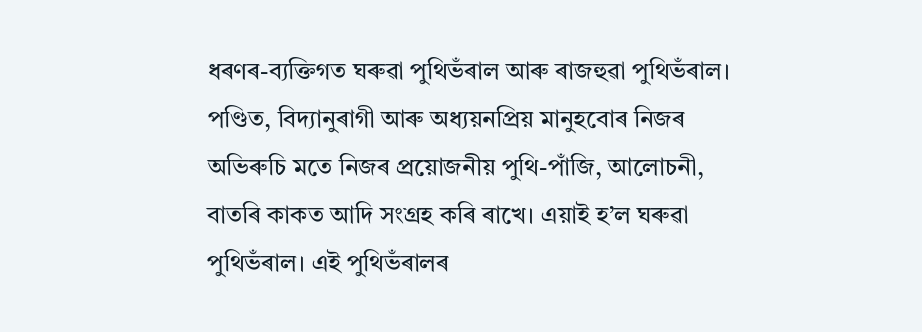ধৰণৰ-ব্যক্তিগত ঘৰুৱা পুথিভঁৰাল আৰু ৰাজহুৱা পুথিভঁৰাল। পণ্ডিত, বিদ্যানুৰাগী আৰু অধ্যয়নপ্ৰিয় মানুহবোৰ নিজৰ অভিৰুচি মতে নিজৰ প্ৰয়োজনীয় পুথি-পাঁজি, আলোচনী, বাতৰি কাকত আদি সংগ্ৰহ কৰি ৰাখে। এয়াই হ’ল ঘৰুৱা পুথিভঁৰাল। এই পুথিভঁৰালৰ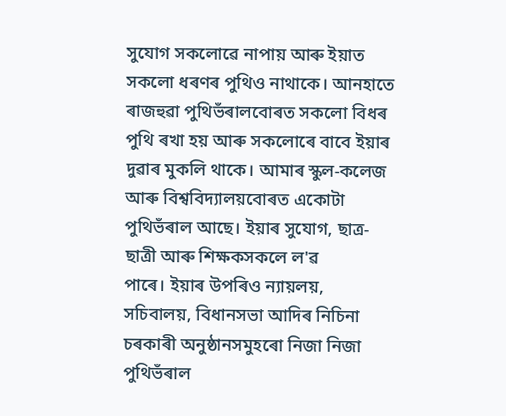সুযোগ সকলোৱে নাপায় আৰু ইয়াত সকলো ধৰণৰ পুথিও নাথাকে। আনহাতে ৰাজহুৱা পুথিভঁৰালবোৰত সকলো বিধৰ পুথি ৰখা হয় আৰু সকলোৰে বাবে ইয়াৰ দুৱাৰ মুকলি থাকে। আমাৰ স্কুল-কলেজ আৰু বিশ্ববিদ্যালয়বোৰত একোটা পুথিভঁৰাল আছে। ইয়াৰ সুযোগ, ছাত্ৰ-ছাত্ৰী আৰু শিক্ষকসকলে ল'ৱ
পাৰে। ইয়াৰ উপৰিও ন্যায়লয়, সচিবালয়, বিধানসভা আদিৰ নিচিনা চৰকাৰী অনুষ্ঠানসমুহৰো নিজা নিজা পুথিভঁৰাল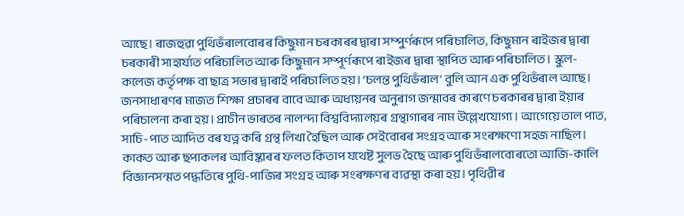আছে। ৰাজহুৱা পুথিভঁৰালবোৰৰ কিছুমান চৰকাৰৰ দ্বাৰা সম্পুৰ্ণৰূপে পৰিচালিত, কিছুমান ৰাইজৰ দ্বাৰা চৰকাৰী সাহাৰ্য্যত পৰিচালিত আৰু কিছুমান সম্পূৰ্ণৰূপে ৰাইজৰ দ্বাৰা স্থাপিত আৰু পৰিচালিত। স্কুল-কলেজ কৰ্তৃপক্ষ বা ছাত্ৰ সভাৰ দ্বাৰাই পৰিচালিত হয়। ‘চলন্ত পুথিভঁৰাল' বুলি আন এক পুথিভঁৰাল আছে। জনসাধাৰণৰ মাজত শিক্ষা প্ৰচাৰৰ বাবে আৰু অধ্যয়নৰ অনুৰাগ জন্মাবৰ কাৰণে চৰকাৰৰ দ্বাৰা ইয়াৰ পৰিচালনা কৰা হয়। প্ৰাচীন ভাৰতৰ নালন্দা বিশ্ববিদ্যালয়ৰ গ্ৰন্থাগাৰৰ নাম উল্লেখযোগ্য । আগেয়ে তাল পাত, সাচি-পাত আদিত বৰ যত্ন কৰি গ্ৰন্থ লিখা হৈছিল আৰু সেইবোৰৰ সংগ্ৰহ আৰু সংৰক্ষণো সহজ নাছিল। কাকত আৰু ছপাকলৰ আবিষ্কাৰৰ ফলত কিতাপ যথেষ্ট সুলভ হৈছে আৰু পুথিভঁৰালবোৰতো আজি-কালি বিজ্ঞানসন্মত পদ্ধতিৰে পুথি-পাজিৰ সংগ্ৰহ আৰু সংৰক্ষণৰ ব্যৱস্থা কৰা হয়। পৃথিৱীৰ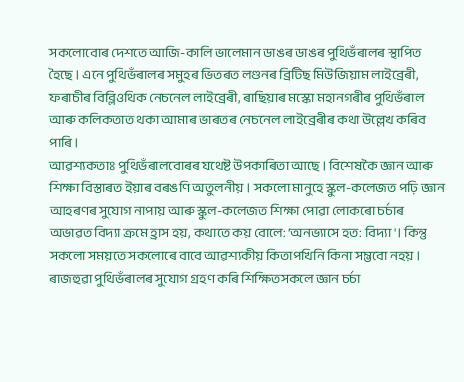সকলোবোৰ দেশতে আজি-কালি ভালেমান ডাঙৰ ডাঙৰ পুথিভঁৰালৰ স্থাপিত হৈছে। এনে পুথিভঁৰালৰ সমুহৰ ভিতৰত লণ্ডনৰ ব্ৰিটিছ মিউজিয়াম লাইব্ৰেৰী, ফৰাচীৰ বিব্লিওথিক নেচনেল লাইব্ৰেৰী, ৰাছিয়াৰ মস্কো মহানগৰীৰ পুথিভঁৰাল আৰু কলিকতাত থকা আমাৰ ভাৰতৰ নেচনেল লাইব্ৰেৰীৰ কথা উল্লেখ কৰিব পাৰি।
আৱশ্যকতাঃ পুথিভঁৰালবোৰৰ যথেষ্ট উপকাৰিতা আছে। বিশেষকৈ জ্ঞান আৰু শিক্ষা বিস্তাৰত ইয়াৰ বৰঙণি অতুলনীয়। সকলো মানুহে স্কুল-কলেজত পঢ়ি জ্ঞান আহৰণৰ সুযোগ নাপায় আৰু স্কুল-কলেজত শিক্ষা পোৱা লোকৰো চৰ্চাৰ অভাৱত বিদ্যা ক্ৰমে হ্ৰাস হয়, কথাতে কয় বোলে: ‘অনভ্যাসে হত: বিদ্যা'। কিন্তু সকলো সময়তে সকলোৰে বাবে আৱশ্যকীয় কিতাপখিনি কিনা সম্ভবো নহয়। ৰাজহুৱা পুথিভঁৰালৰ সুযোগ গ্ৰহণ কৰি শিক্ষিতসকলে জ্ঞান চৰ্চা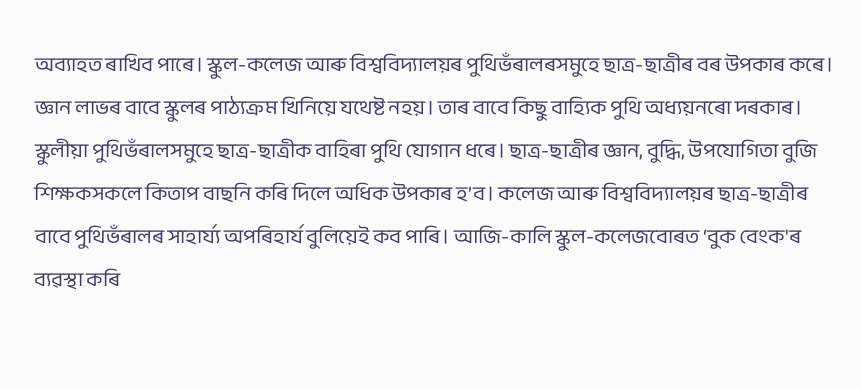অব্যাহত ৰাখিব পাৰে। স্কুল-কলেজ আৰু বিশ্ববিদ্যালয়ৰ পুথিভঁৰালৰসমুহে ছাত্ৰ-ছাত্ৰীৰ বৰ উপকাৰ কৰে। জ্ঞান লাভৰ বাবে স্কুলৰ পাঠ্যক্ৰম খিনিয়ে যথেষ্ট নহয়। তাৰ বাবে কিছু বাহ্যিক পুথি অধ্যয়নৰো দৰকাৰ। স্কুলীয়া পুথিভঁৰালসমুহে ছাত্ৰ-ছাত্ৰীক বাহিৰা পুথি যোগান ধৰে। ছাত্ৰ-ছাত্ৰীৰ জ্ঞান, বুদ্ধি, উপযোগিতা বুজি শিক্ষকসকলে কিতাপ বাছনি কৰি দিলে অধিক উপকাৰ হ’ব। কলেজ আৰু বিশ্ববিদ্যালয়ৰ ছাত্ৰ-ছাত্ৰীৰ বাবে পুথিভঁৰালৰ সাহাৰ্য্য অপৰিহাৰ্য বুলিয়েই কব পাৰি। আজি-কালি স্কুল-কলেজবোৰত ‘বুক বেংক'ৰ ব্যৱস্থা কৰি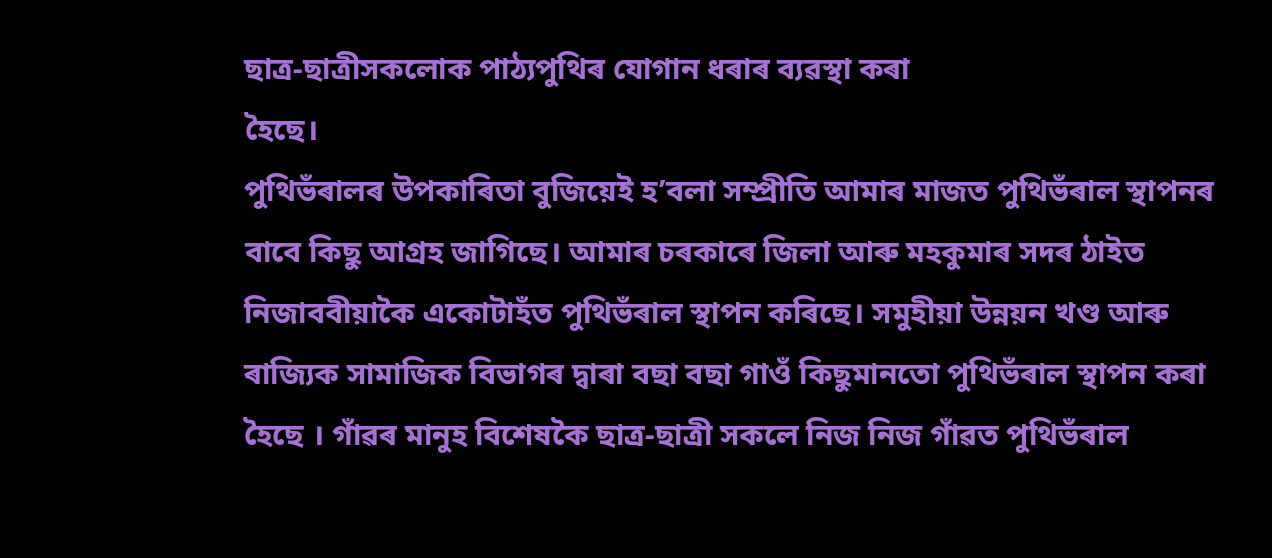ছাত্ৰ-ছাত্ৰীসকলোক পাঠ্যপুথিৰ যোগান ধৰাৰ ব্যৱস্থা কৰা
হৈছে।
পুথিভঁৰালৰ উপকাৰিতা বুজিয়েই হ’বলা সম্প্ৰীতি আমাৰ মাজত পুথিভঁৰাল স্থাপনৰ বাবে কিছু আগ্ৰহ জাগিছে। আমাৰ চৰকাৰে জিলা আৰু মহকুমাৰ সদৰ ঠাইত নিজাববীয়াকৈ একোটাহঁত পুথিভঁৰাল স্থাপন কৰিছে। সমুহীয়া উন্নয়ন খণ্ড আৰু ৰাজ্যিক সামাজিক বিভাগৰ দ্বাৰা বছা বছা গাওঁ কিছুমানতো পুথিভঁৰাল স্থাপন কৰা হৈছে । গাঁৱৰ মানুহ বিশেষকৈ ছাত্ৰ-ছাত্ৰী সকলে নিজ নিজ গাঁৱত পুথিভঁৰাল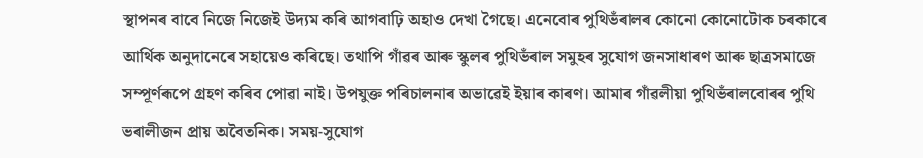স্থাপনৰ বাবে নিজে নিজেই উদ্যম কৰি আগবাঢ়ি অহাও দেখা গৈছে। এনেবোৰ পুথিভঁৰালৰ কোনো কোনোটোক চৰকাৰে আৰ্থিক অনুদানেৰে সহায়েও কৰিছে। তথাপি গাঁৱৰ আৰু স্কুলৰ পুথিভঁৰাল সমুহৰ সুযোগ জনসাধাৰণ আৰু ছাত্ৰসমাজে সম্পূৰ্ণৰূপে গ্ৰহণ কৰিব পোৱা নাই। উপযুক্ত পৰিচালনাৰ অভাৱেই ইয়াৰ কাৰণ। আমাৰ গাঁৱলীয়া পুথিভঁৰালবোৰৰ পুথি ভৰালীজন প্ৰায় অবৈতনিক। সময়-সুযোগ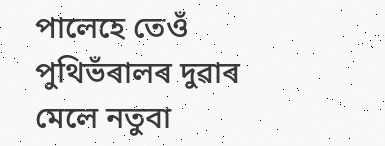পালেহে তেওঁ পুথিভঁৰালৰ দুৱাৰ মেলে নতুবা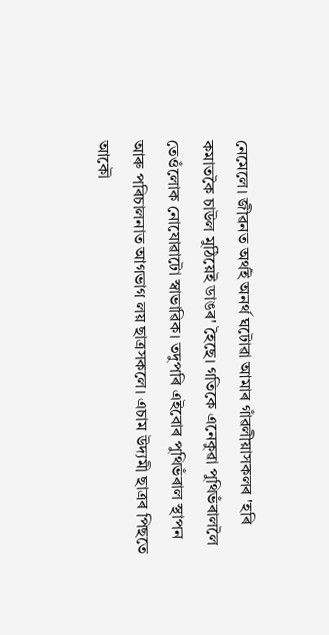নেমেলে। জীৱনত অৰ্থই অনৰ্থ ঘটোৱা আমাৰ গাঁৱলীয়াসকলৰ 'হৰি কমাতকৈ চাউল মুঠিয়েই ডাঙৰ' হৈছে। গতিকে এনেকুৱা পুথিভঁৰাললৈ তেওঁলোক নোযোৱাটো স্বাভাৱিক। তদুপৰি এইবোৰ পুথিভঁৰাল স্থাপন আৰু পৰিচালনাত আগভাগ লয় ছাত্ৰসকলে। এচাম উদ্যমী ছাত্ৰৰ পিছতে আকৌ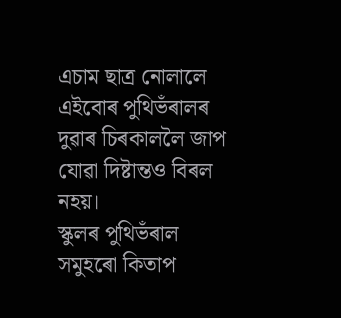এচাম ছাত্ৰ নোলালে এইবোৰ পুথিভঁৰালৰ দুৱাৰ চিৰকাললৈ জাপ যোৱা দিষ্টান্তও বিৰল নহয়।
স্কুলৰ পুথিভঁৰাল সমুহৰো কিতাপ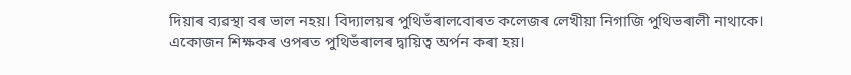দিয়াৰ ব্যৱস্থা বৰ ভাল নহয়। বিদ্যালয়ৰ পুথিভঁৰালবোৰত কলেজৰ লেখীয়া নিগাজি পুথিভৰালী নাথাকে। একোজন শিক্ষকৰ ওপৰত পুথিভঁৰালৰ দ্বায়িত্ব অৰ্পন কৰা হয়।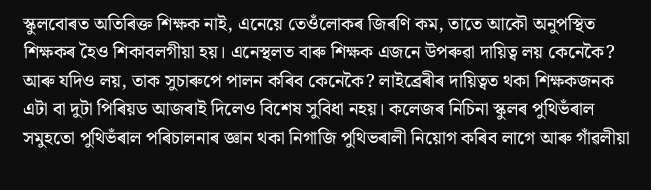স্কুলবোৰত অতিৰিক্ত শিক্ষক নাই, এনেয়ে তেওঁলোকৰ জিৰণি কম, তাতে আকৌ অনুপস্থিত শিক্ষকৰ হৈও শিকাবলগীয়া হয়। এনেস্থলত বাৰু শিক্ষক এজনে উপৰুৱা দায়িত্ব লয় কেনেকৈ? আৰু যদিও লয়, তাক সুচাৰুপে পালন কৰিব কেনেকৈ? লাইব্ৰেৰীৰ দায়িত্বত থকা শিক্ষকজনক এটা বা দুটা পিৰিয়ড আজৰাই দিলেও বিশেষ সুবিধা নহয়। কলেজৰ নিচিনা স্কুলৰ পুথিভঁৰাল সমুহতো পুথিভঁৰাল পৰিচালনাৰ জ্ঞান থকা নিগাজি পুথিভৰালী নিয়োগ কৰিব লাগে আৰু গাঁৱলীয়া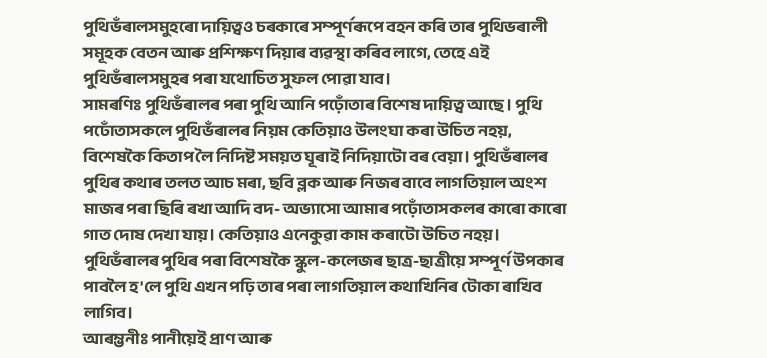পুথিভঁৰালসমুহৰো দায়িত্বও চৰকাৰে সম্পূৰ্ণৰূপে বহন কৰি তাৰ পুথিভৰালী সমূহক বেতন আৰু প্ৰশিক্ষণ দিয়াৰ ব্যৱস্থা কৰিব লাগে, তেহে এই পুথিভঁৰালসমুহৰ পৰা যথোচিত সুফল পোৱা যাব।
সামৰণিঃ পুথিভঁৰালৰ পৰা পুথি আনি পঢ়োঁতাৰ বিশেষ দায়িত্ব আছে । পুথি পঢোঁতাসকলে পুথিভঁৰালৰ নিয়ম কেতিয়াও উলংঘা কৰা উচিত নহয়, বিশেষকৈ কিতাপ লৈ নিদিষ্ট সময়ত ঘূৰাই নিদিয়াটো বৰ বেয়া। পুথিভঁৰালৰ পুথিৰ কথাৰ তলত আচ মৰা, ছবি ব্লক আৰু নিজৰ বাবে লাগতিয়াল অংশ মাজৰ পৰা ছিৰি ৰখা আদি বদ- অভ্যাসো আমাৰ পঢ়োঁতাসকলৰ কাৰো কাৰো গাত দোষ দেখা যায়। কেতিয়াও এনেকুৱা কাম কৰাটো উচিত নহয়। পুথিভঁৰালৰ পুথিৰ পৰা বিশেষকৈ স্কুল-কলেজৰ ছাত্ৰ-ছাত্ৰীয়ে সম্পূৰ্ণ উপকাৰ পাবলৈ হ'লে পুথি এখন পঢ়ি তাৰ পৰা লাগতিয়াল কথাখিনিৰ টোকা ৰাখিব লাগিব।
আৰম্ভনীঃ পানীয়েই প্ৰাণ আৰু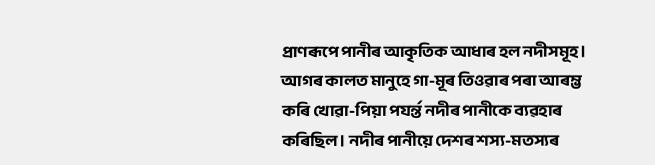প্ৰাণৰূপে পানীৰ আকৃতিক আধাৰ হল নদীসমূহ। আগৰ কালত মানুহে গা-মূৰ তিওৱাৰ পৰা আৰম্ভ কৰি খোৱা-পিয়া পযৰ্ন্ত নদীৰ পানীকে ব্যৱহাৰ কৰিছিল। নদীৰ পানীয়ে দেশৰ শস্য-মতস্যৰ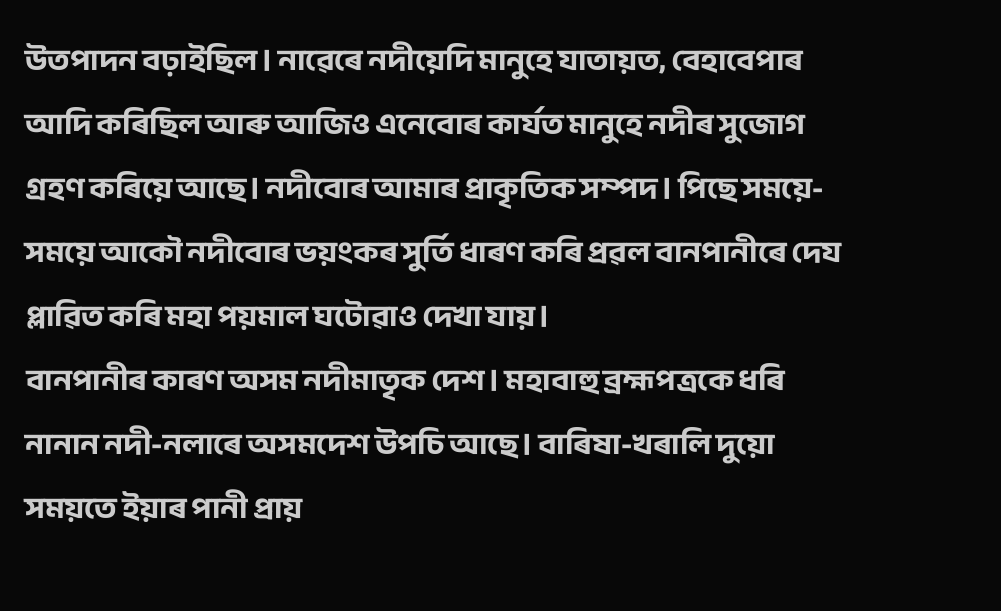উতপাদন বঢ়াইছিল। নাৱেৰে নদীয়েদি মানুহে যাতায়ত, বেহাবেপাৰ আদি কৰিছিল আৰু আজিও এনেবোৰ কাৰ্যত মানুহে নদীৰ সুজোগ গ্ৰহণ কৰিয়ে আছে। নদীবোৰ আমাৰ প্ৰাকৃতিক সম্পদ। পিছে সময়ে-সময়ে আকৌ নদীবোৰ ভয়ংকৰ সুৰ্তি ধাৰণ কৰি প্ৰৱল বানপানীৰে দেয প্লাৱিত কৰি মহা পয়মাল ঘটোৱাও দেখা যায়।
বানপানীৰ কাৰণ অসম নদীমাতৃক দেশ। মহাবাহু ব্ৰহ্মপত্ৰকে ধৰি নানান নদী-নলাৰে অসমদেশ উপচি আছে। বাৰিষা-খৰালি দুয়ো সময়তে ইয়াৰ পানী প্ৰায়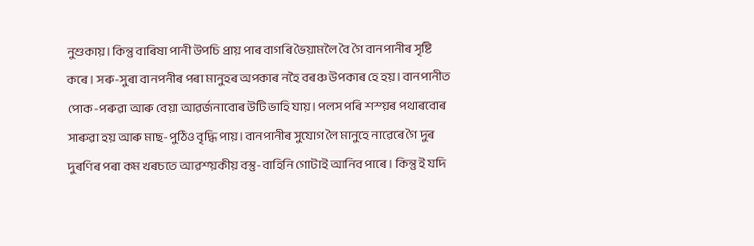নুশুকায়। কিন্তু বাৰিষা পানী উপচি প্ৰায় পাৰ বাগৰি ভৈয়ামলৈ বৈ গৈ বানপানীৰ সৃষ্টি কৰে। সৰু-সুৰা বানপনীৰ পৰা মানুহৰ অপকাৰ নহৈ বৰঞ্চ উপকাৰ হে হয়। বানপানীত পোক-পৰুৱা আৰু বেয়া আৱৰ্জনাবোৰ উটি ভাহি যায়। পলস পৰি শস্য়ৰ পথাৰবোৰ সাৰুৱা হয় আৰু মাছ-পুঠিও বৃদ্ধি পায়। বানপানীৰ সুযোগ লৈ মানুহে নাৱেৰে গৈ দুৰ দুৰণিৰ পৰা কম খৰচতে আৱশ্য়কীয় বস্তু-বাহিনি গোটাই আনিব পাৰে। কিন্তু ই যদি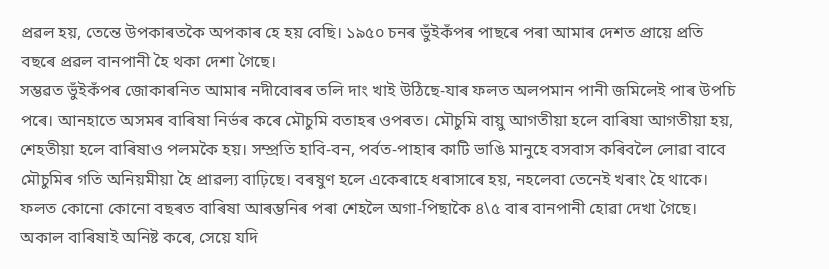প্ৰৱল হয়, তেন্তে উপকাৰতকৈ অপকাৰ হে হয় বেছি। ১৯৫০ চনৰ ভুঁইকঁপৰ পাছৰে পৰা আমাৰ দেশত প্ৰায়ে প্ৰতি বছৰে প্ৰৱল বানপানী হৈ থকা দেশা গৈছে।
সম্ভৱত ভুঁইকঁপৰ জোকাৰনিত আমাৰ নদীবোৰৰ তলি দাং খাই উঠিছে-যাৰ ফলত অলপমান পানী জমিলেই পাৰ উপচি পৰে। আনহাতে অসমৰ বাৰিষা নিৰ্ভৰ কৰে মৌচুমি বতাহৰ ওপৰত। মৌচুমি বায়ু আগতীয়া হলে বাৰিষা আগতীয়া হয়, শেহতীয়া হলে বাৰিষাও পলমকৈ হয়। সম্প্ৰতি হাবি-বন, পৰ্বত-পাহাৰ কাটি ভাঙি মানুহে বসবাস কৰিবলৈ লোৱা বাবে মৌচুমিৰ গতি অনিয়মীয়া হৈ প্ৰাৱল্য বাঢ়িছে। বৰষুণ হলে একেৰাহে ধৰাসাৰে হয়, নহলেবা তেনেই খৰাং হৈ থাকে। ফলত কোনো কোনো বছৰত বাৰিষা আৰম্ভনিৰ পৰা শেহলৈ অগা-পিছাকৈ ৪\৫ বাৰ বানপানী হোৱা দেখা গৈছে। অকাল বাৰিষাই অনিষ্ট কৰে, সেয়ে যদি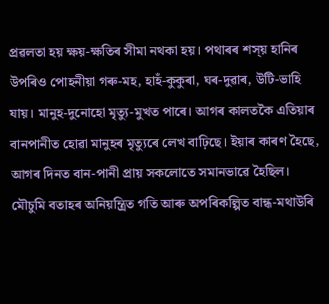প্ৰৱলতা হয় ক্ষয়-ক্ষতিৰ সীমা নথকা হয়। পথাৰৰ শস্য় হানিৰ উপৰিও পোহনীয়া গৰু-মহ, হাহঁ-কুকুৰা, ঘৰ-দুৱাৰ, উটি-ভাহি যায়। মানুহ-দুনোহো মৃত্যু-মুখত পাৰে। আগৰ কালতকৈ এতিয়াৰ বানপানীত হোৱা মানুহৰ মৃত্যুৰে লেখ বাঢ়িছে। ইয়াৰ কাৰণ হৈছে, আগৰ দিনত বান-পানী প্ৰায় সকলোতে সমানভাৱে হৈছিল। মৌচুমি বতাহৰ অনিয়ন্ত্ৰিত গতি আৰু অপৰিকল্পিত বান্ধ-মথাউৰি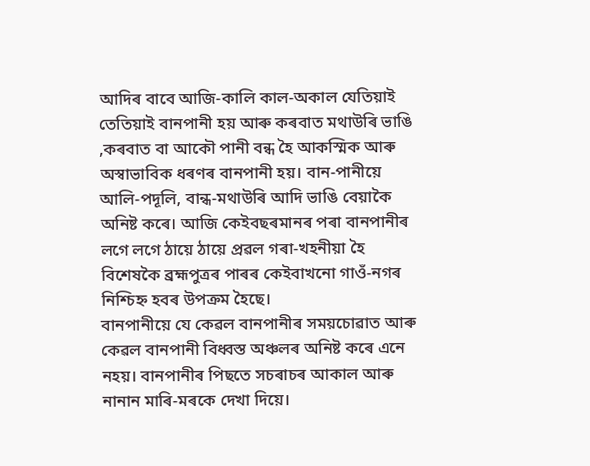আদিৰ বাবে আজি-কালি কাল-অকাল যেতিয়াই তেতিয়াই বানপানী হয় আৰু কৰবাত মথাউৰি ভাঙি ,কৰবাত বা আকৌ পানী বন্ধ হৈ আকস্মিক আৰু অস্বাভাবিক ধৰণৰ বানপানী হয়। বান-পানীয়ে আলি-পদূলি, বান্ধ-মথাউৰি আদি ভাঙি বেয়াকৈ অনিষ্ট কৰে। আজি কেইবছৰমানৰ পৰা বানপানীৰ লগে লগে ঠায়ে ঠায়ে প্ৰৱল গৰা-খহনীয়া হৈ বিশেষকৈ ব্ৰহ্মপুত্ৰৰ পাৰৰ কেইবাখনো গাওঁ-নগৰ নিশ্চিহ্ন হবৰ উপক্ৰম হৈছে।
বানপানীয়ে যে কেৱল বানপানীৰ সময়চোৱাত আৰু কেৱল বানপানী বিধ্ৱস্ত অঞ্চলৰ অনিষ্ট কৰে এনে নহয়। বানপানীৰ পিছতে সচৰাচৰ আকাল আৰু নানান মাৰি-মৰকে দেখা দিয়ে।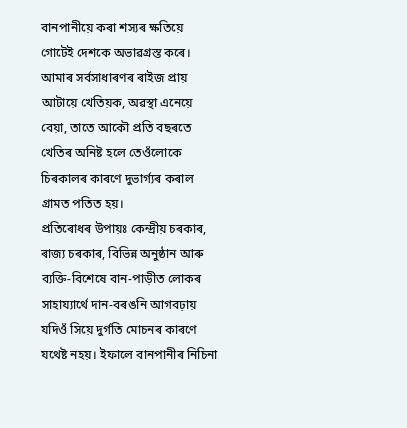বানপানীয়ে কৰা শস্যৰ ক্ষতিয়ে গোটেই দেশকে অভাৱগ্ৰস্ত কৰে। আমাৰ সৰ্বসাধাৰণৰ ৰাইজ প্ৰায় আটায়ে খেতিয়ক, অৱস্থা এনেয়ে বেয়া, তাতে আকৌ প্ৰতি বছৰতে খেতিৰ অনিষ্ট হলে তেওঁলোকে চিৰকালৰ কাৰণে দুভাৰ্গ্যৰ কৰাল গ্ৰামত পতিত হয়।
প্ৰতিৰোধৰ উপায়ঃ কেন্দ্ৰীয় চৰকাৰ, ৰাজ্য চৰকাৰ, বিভিন্ন অনুষ্ঠান আৰু ব্যক্তি-বিশেষে বান-পাড়ীত লোকৰ সাহায্যাৰ্থে দান-বৰঙনি আগবঢ়ায় যদিওঁ সিয়ে দুৰ্গতি মোচনৰ কাৰণে যথেষ্ট নহয়। ইফালে বানপানীৰ নিচিনা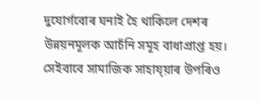দুযোৰ্গবোৰ ঘনাই হৈ থাকিলে দেশৰ উন্নয়নমূলক আচঁনি সমূহ বাধাপ্ৰাপ্ত হয়। সেইবাবে সামাজিক সাহায্য়াৰ উপৰিও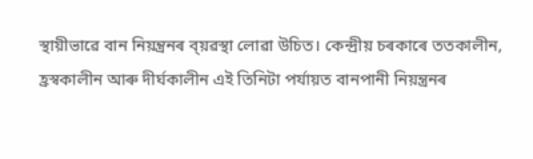স্থায়ীভাৱে বান নিয়ন্ত্ৰনৰ ব্য়ৱস্থা লোৱা উচিত। কেন্দ্ৰীয় চৰকাৰে ততকালীন, হ্ৰস্বকালীন আৰু দীৰ্ঘকালীন এই তিনিটা পৰ্যায়ত বানপানী নিয়ন্ত্ৰনৰ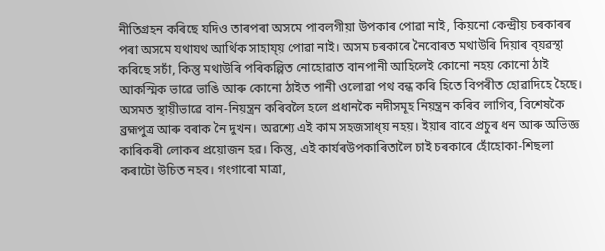নীতিগ্ৰহন কৰিছে যদিও তাৰপৰা অসমে পাবলগীয়া উপকাৰ পোৱা নাই, কিয়নো কেন্দ্ৰীয় চৰকাৰৰ পৰা অসমে যথাযথ আৰ্থিক সাহায্য় পোৱা নাই। অসম চৰকাৰে নৈবোৰত মথাউৰি দিয়াৰ ব্য়ৱস্থা কৰিছে সচাঁ, কিন্তু মথাউৰি পৰিকল্পিত নোহোৱাত বানপানী আহিলেই কোনো নহয় কোনো ঠাই আকস্মিক ভাৱে ভাঙি আৰু কোনো ঠাইত পানী ওলোৱা পথ বন্ধ কৰি হিতে বিপৰীত হোৱাদিহে হৈছে।
অসমত স্থায়ীভাৱে বান-নিয়ন্ত্ৰন কৰিবলৈ হলে প্ৰধানকৈ নদীসমূহ নিয়ন্ত্ৰন কৰিব লাগিব, বিশেষকৈ ব্ৰহ্মপুত্ৰ আৰু বৰাক নৈ দুখন। অৱশ্যে এই কাম সহজসাধ্য় নহয়। ইয়াৰ বাবে প্ৰচুৰ ধন আৰু অভিজ্ঞ কাৰিকৰী লোকৰ প্ৰয়োজন হৱ। কিন্তু, এই কাৰ্যৰউপকাৰিতালৈ চাই চৰকাৰে হোঁহোকা-শিছলা কৰাটো উচিত নহব। গংগাৰো মাত্ৰা,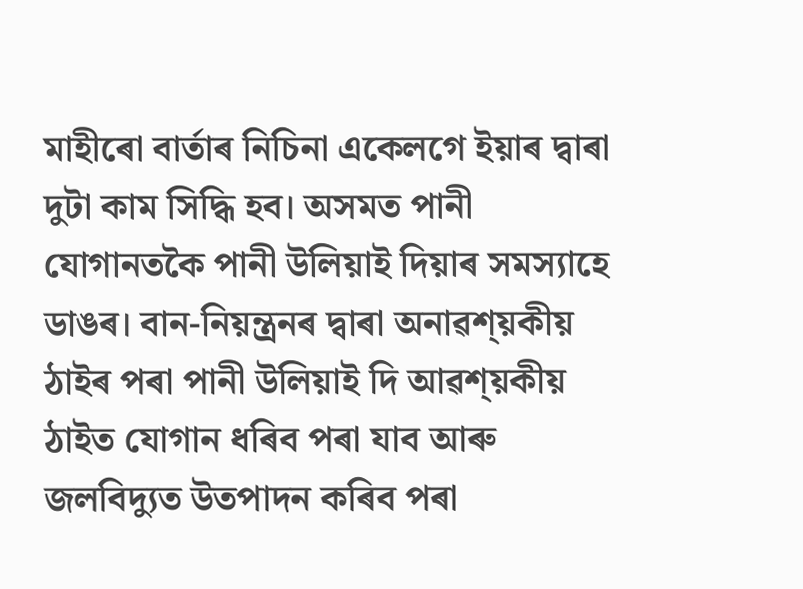মাহীৰো বাৰ্তাৰ নিচিনা একেলগে ইয়াৰ দ্ৱাৰা দুটা কাম সিদ্ধি হব। অসমত পানী যোগানতকৈ পানী উলিয়াই দিয়াৰ সমস্যাহে ডাঙৰ। বান-নিয়ন্ত্ৰনৰ দ্ৱাৰা অনাৱশ্য়কীয় ঠাইৰ পৰা পানী উলিয়াই দি আৱশ্য়কীয় ঠাইত যোগান ধৰিব পৰা যাব আৰু জলবিদ্যুত উতপাদন কৰিব পৰা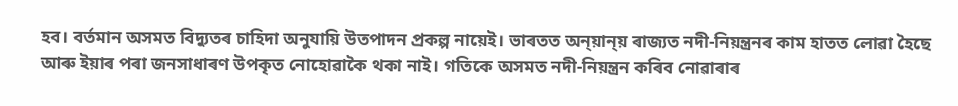হব। বৰ্তমান অসমত বিদ্যুতৰ চাহিদা অনুযায়ি উতপাদন প্ৰকল্প নায়েই। ভাৰতত অন্য়ান্য় ৰাজ্যত নদী-নিয়ন্ত্ৰনৰ কাম হাতত লোৱা হৈছে আৰু ইয়াৰ পৰা জনসাধাৰণ উপকৃত নোহোৱাকৈ থকা নাই। গতিকে অসমত নদী-নিয়ন্ত্ৰন কৰিব নোৱাৰাৰ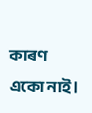কাৰণ একো নাই।